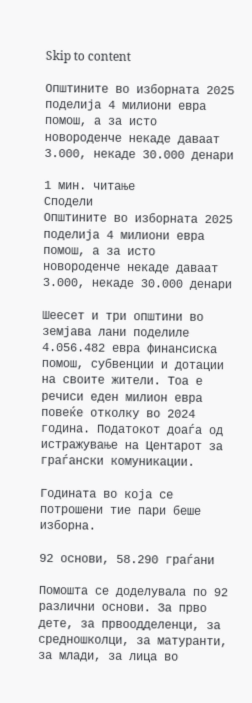Skip to content

Општините во изборната 2025 поделија 4 милиони евра помош, а за исто новороденче некаде даваат 3.000, некаде 30.000 денари

1 мин. читање
Сподели
Општините во изборната 2025 поделија 4 милиони евра помош, а за исто новороденче некаде даваат 3.000, некаде 30.000 денари

Шеесет и три општини во земјава лани поделиле 4.056.482 евра финансиска помош, субвенции и дотации на своите жители. Тоа е речиси еден милион евра повеќе отколку во 2024 година. Податокот доаѓа од истражување на Центарот за граѓански комуникации.

Годината во која се потрошени тие пари беше изборна.

92 основи, 58.290 граѓани

Помошта се доделувала по 92 различни основи. За прво дете, за првоодделенци, за средношколци, за матуранти, за млади, за лица во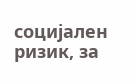социјален ризик, за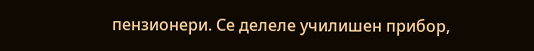пензионери. Се делеле училишен прибор,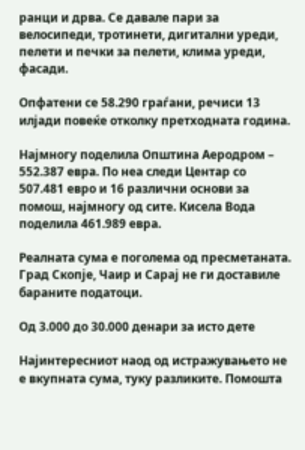ранци и дрва. Се давале пари за велосипеди, тротинети, дигитални уреди, пелети и печки за пелети, клима уреди, фасади.

Опфатени се 58.290 граѓани, речиси 13 илјади повеќе отколку претходната година.

Најмногу поделила Општина Аеродром – 552.387 евра. По неа следи Центар со 507.481 евро и 16 различни основи за помош, најмногу од сите. Кисела Вода поделила 461.989 евра.

Реалната сума е поголема од пресметаната. Град Скопје, Чаир и Сарај не ги доставиле бараните податоци.

Од 3.000 до 30.000 денари за исто дете

Најинтересниот наод од истражувањето не е вкупната сума, туку разликите. Помошта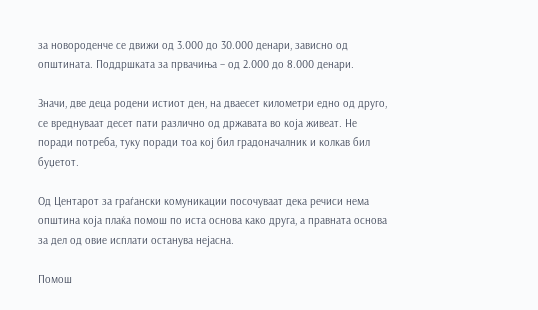за новороденче се движи од 3.000 до 30.000 денари, зависно од општината. Поддршката за првачиња – од 2.000 до 8.000 денари.

Значи, две деца родени истиот ден, на дваесет километри едно од друго, се вреднуваат десет пати различно од државата во која живеат. Не поради потреба, туку поради тоа кој бил градоначалник и колкав бил буџетот.

Од Центарот за граѓански комуникации посочуваат дека речиси нема општина која плаќа помош по иста основа како друга, а правната основа за дел од овие исплати останува нејасна.

Помош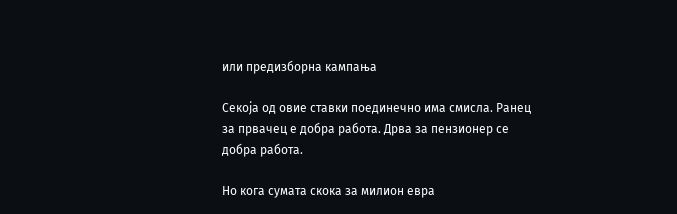или предизборна кампања

Секоја од овие ставки поединечно има смисла. Ранец за првачец е добра работа. Дрва за пензионер се добра работа.

Но кога сумата скока за милион евра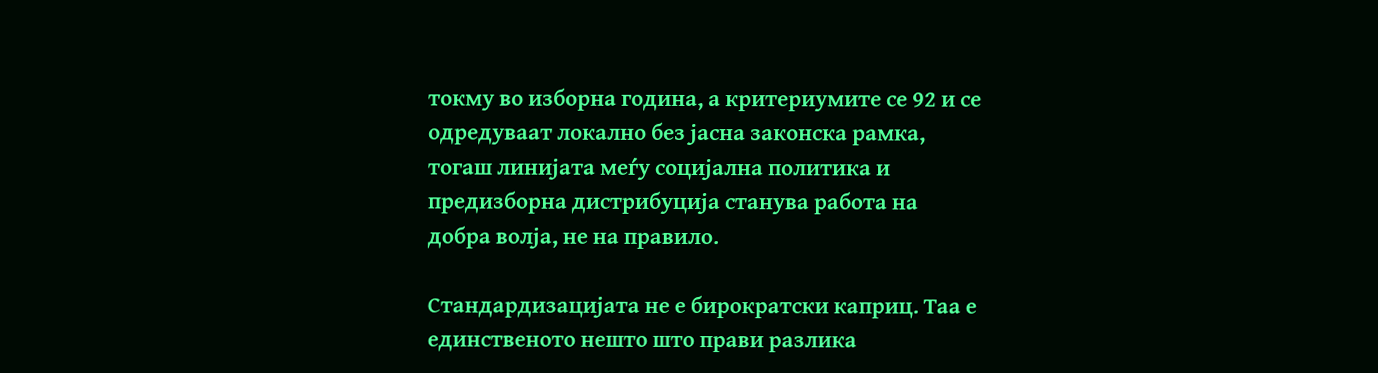токму во изборна година, а критериумите се 92 и се одредуваат локално без јасна законска рамка, тогаш линијата меѓу социјална политика и предизборна дистрибуција станува работа на добра волја, не на правило.

Стандардизацијата не е бирократски каприц. Таа е единственото нешто што прави разлика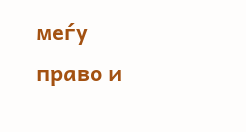меѓу право и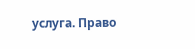услуга. Право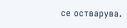се остварува.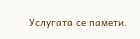Услугата се памети.